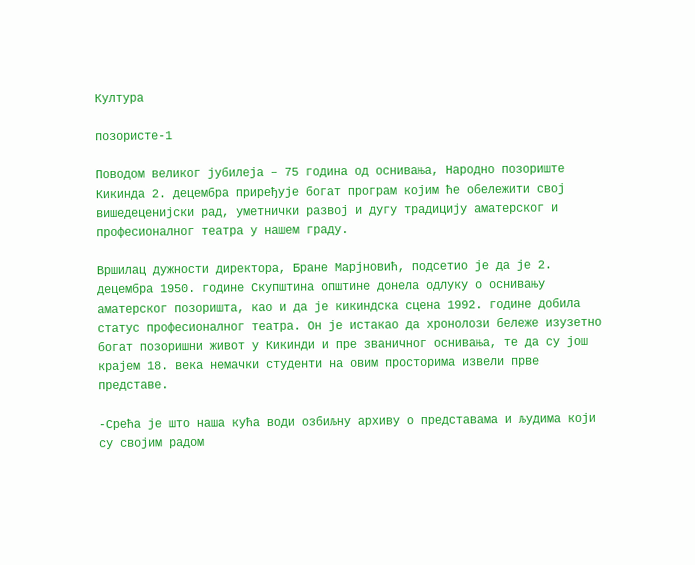Култура

позористе-1

Поводом великог јубилеја – 75 година од оснивања, Народно позориште Кикинда 2. децембра приређује богат програм којим ће обележити свој вишедеценијски рад, уметнички развој и дугу традицију аматерског и професионалног театра у нашем граду.

Вршилац дужности директора, Бране Марјновић, подсетио је да је 2. децембра 1950. године Скупштина општине донела одлуку о оснивању аматерског позоришта, као и да је кикиндска сцена 1992. године добила статус професионалног театра. Он је истакао да хронолози бележе изузетно богат позоришни живот у Кикинди и пре званичног оснивања, те да су још крајем 18. века немачки студенти на овим просторима извели прве представе.

-Срећа је што наша кућа води озбиљну архиву о представама и људима који су својим радом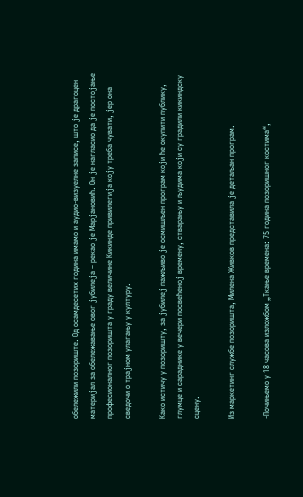обележили позориште. Од осамдесетих година имамо и аудио-визуелне записе, што је драгоцен материјал за обележавање овог јубилеја – рекао је Марјановић. Он је нагласио да је постојање професионалног позоришта у граду величине Кикинде привилегија коју треба чувати, јер она сведочи о трајном улагању у културу.

Како истичу у позоришту, за јубилеј пажљиво је осмишљен програм који ће окупити публику, глумце и сараднике у вечери посвећеној времену, стварању и људима који су градили кикиндску сцену.

Из маркетинг службе позоришта, Милена Живков представила је детаљан програм.

-Почињемо у 18 часова изложбом „Ткање времена: 75 година позоришног костима“,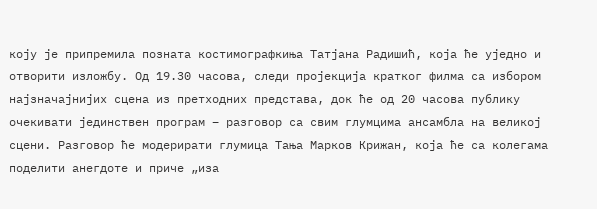коју је припремила позната костимографкиња Татјана Радишић, која ће уједно и отворити изложбу. Од 19.30 часова, следи пројекција кратког филма са избором најзначајнијих сцена из претходних представа, док ће од 20 часова публику очекивати јединствен програм – разговор са свим глумцима ансамбла на великој сцени. Разговор ће модерирати глумица Тања Марков Крижан, која ће са колегама поделити анегдоте и приче „иза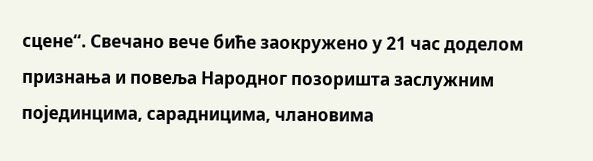сцене“. Свечано вече биће заокружено у 21 час доделом признања и повеља Народног позоришта заслужним појединцима, сарадницима, члановима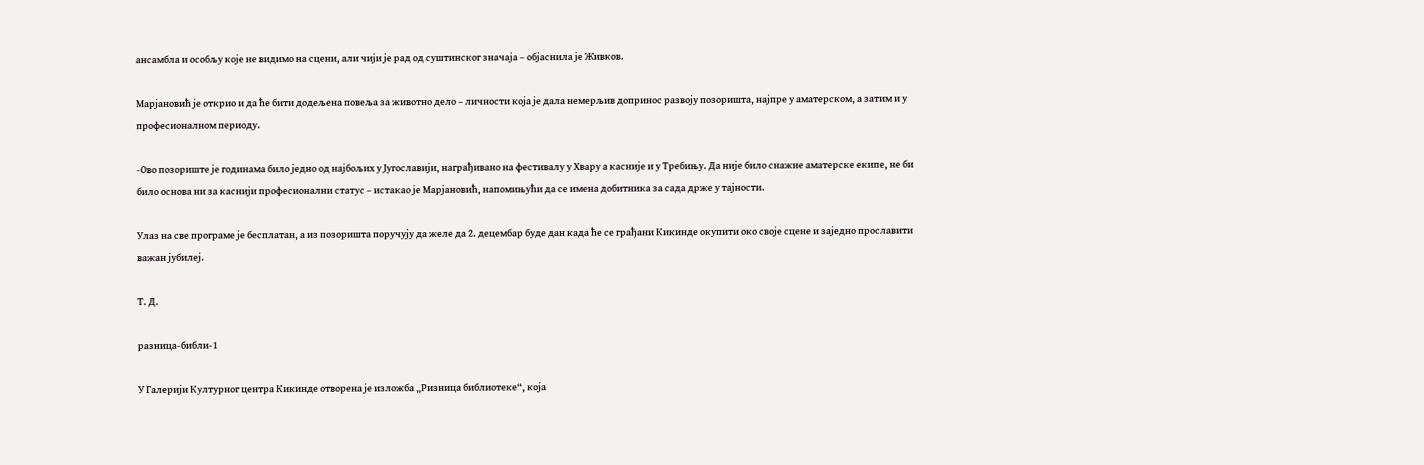ансамбла и особљу које не видимо на сцени, али чији је рад од суштинског значаја – објаснила је Живков.

Марјановић је открио и да ће бити додељена повеља за животно дело – личности која је дала немерљив допринос развоју позоришта, најпре у аматерском, а затим и у професионалном периоду.

-Ово позориште је годинама било једно од најбољих у Југославији, награђивано на фестивалу у Хвару а касније и у Требињу. Да није било снажне аматерске екипе, не би било основа ни за каснији професионални статус – истакао је Марјановић, напомињући да се имена добитника за сада држе у тајности.

Улаз на све програме је бесплатан, а из позоришта поручују да желе да 2. децембар буде дан када ће се грађани Кикинде окупити око своје сцене и заједно прославити важан јубилеј.

Т. Д.

разница-библи-1

У Галерији Културног центра Кикинде отворена је изложба „Ризница библиотеке“, која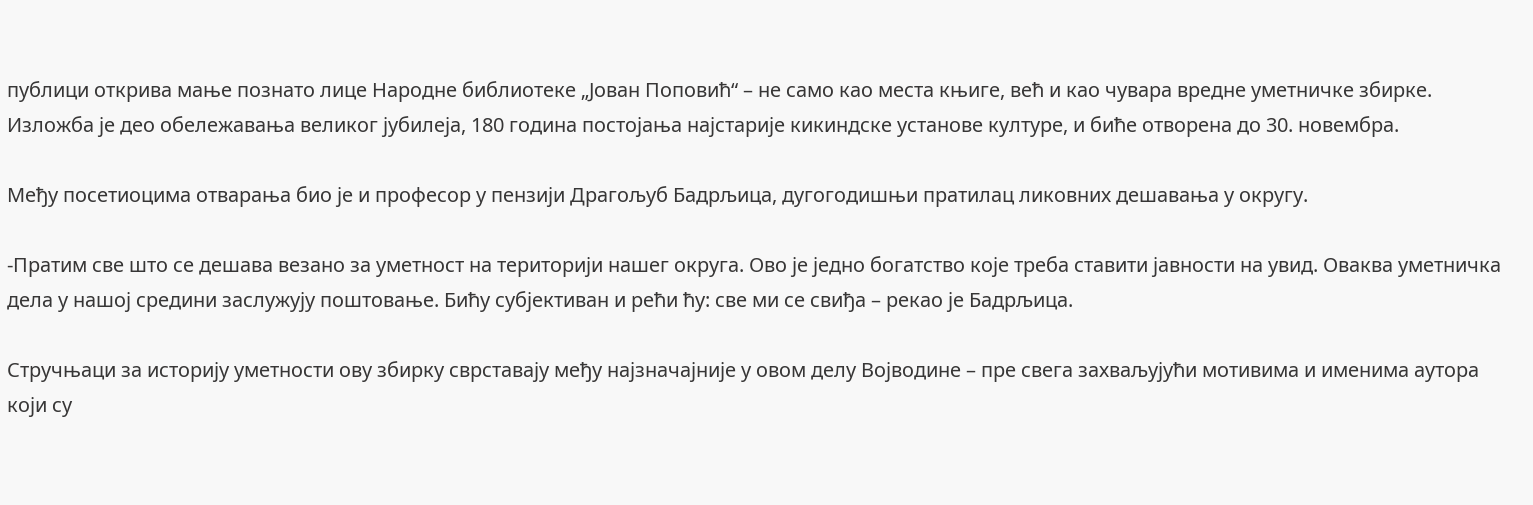публици открива мање познато лице Народне библиотеке „Јован Поповић“ – не само као места књиге, већ и као чувара вредне уметничке збирке. Изложба је део обележавања великог јубилеја, 180 година постојања најстарије кикиндске установе културе, и биће отворена до 30. новембра.

Међу посетиоцима отварања био је и професор у пензији Драгољуб Бадрљица, дугогодишњи пратилац ликовних дешавања у округу.

-Пратим све што се дешава везано за уметност на територији нашег округа. Ово је једно богатство које треба ставити јавности на увид. Оваква уметничка дела у нашој средини заслужују поштовање. Бићу субјективан и рећи ћу: све ми се свиђа – рекао је Бадрљица.

Стручњаци за историју уметности ову збирку сврставају међу најзначајније у овом делу Војводине – пре свега захваљујући мотивима и именима аутора који су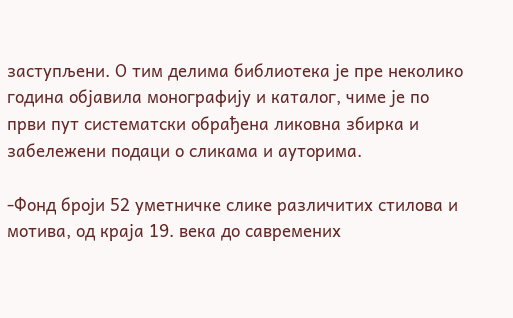заступљени. О тим делима библиотека је пре неколико година објавила монографију и каталог, чиме је по први пут систематски обрађена ликовна збирка и забележени подаци о сликама и ауторима.

-Фонд броји 52 уметничке слике различитих стилова и мотива, од краја 19. века до савремених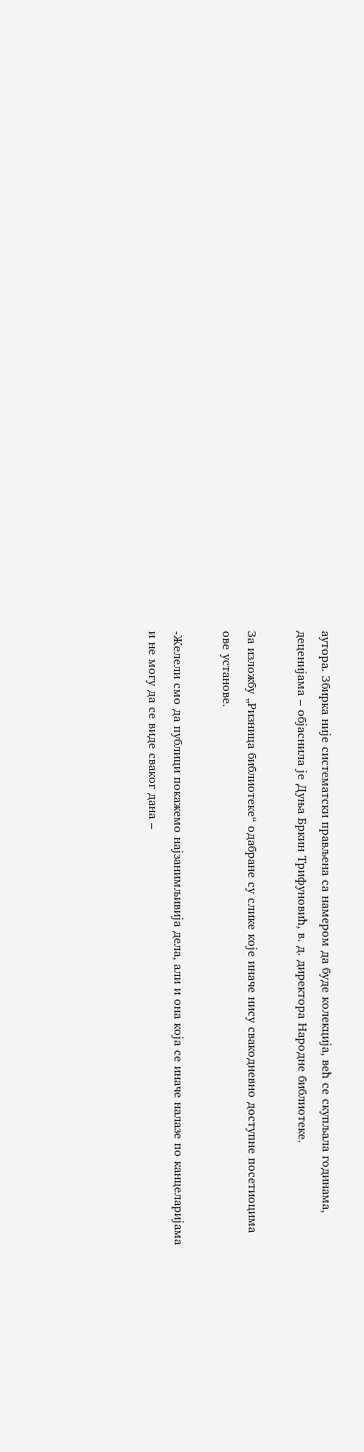аутора. Збирка није систематски прављена са намером да буде колекција, већ се скупљала годинама, деценијама – објаснила је Дуња Бркин Трифуновић, в. д. директора Народне библиотеке.

За изложбу „Ризница библиотеке“ одабране су слике које иначе нису свакодневно доступне посетиоцима ове установе.

-Желели смо да публици покажемо најзанимљивија дела, али и она која се иначе налазе по канцеларијама и не могу да се виде сваког дана –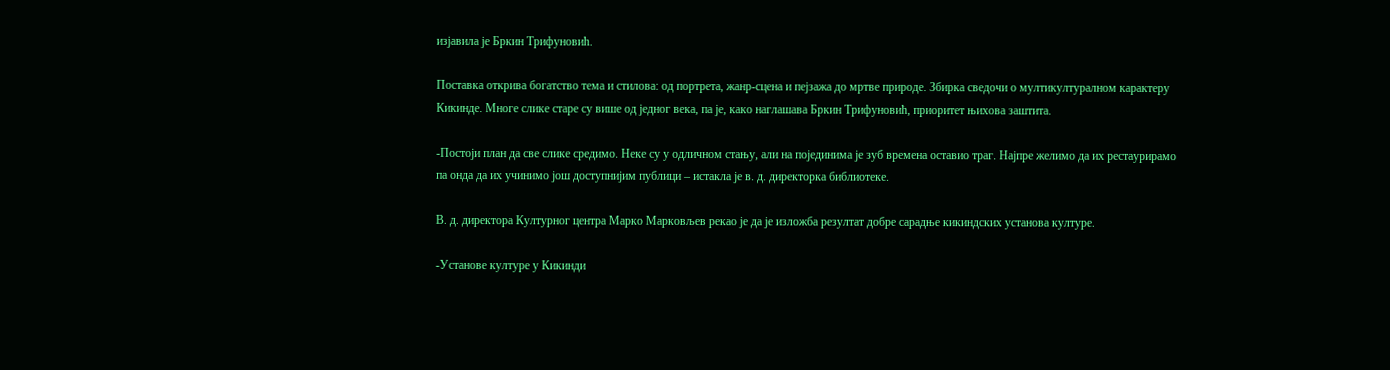изјавила је Бркин Трифуновић.

Поставка открива богатство тема и стилова: од портрета, жанр-сцена и пејзажа до мртве природе. Збирка сведочи о мултикултуралном карактеру Кикинде. Многе слике старе су више од једног века, па је, како наглашава Бркин Трифуновић, приоритет њихова заштита.

-Постоји план да све слике средимо. Неке су у одличном стању, али на појединима је зуб времена оставио траг. Најпре желимо да их рестаурирамо па онда да их учинимо још доступнијим публици – истакла је в. д. директорка библиотеке.

В. д. директора Културног центра Марко Марковљев рекао је да је изложба резултат добре сарадње кикиндских установа културе.

-Установе културе у Кикинди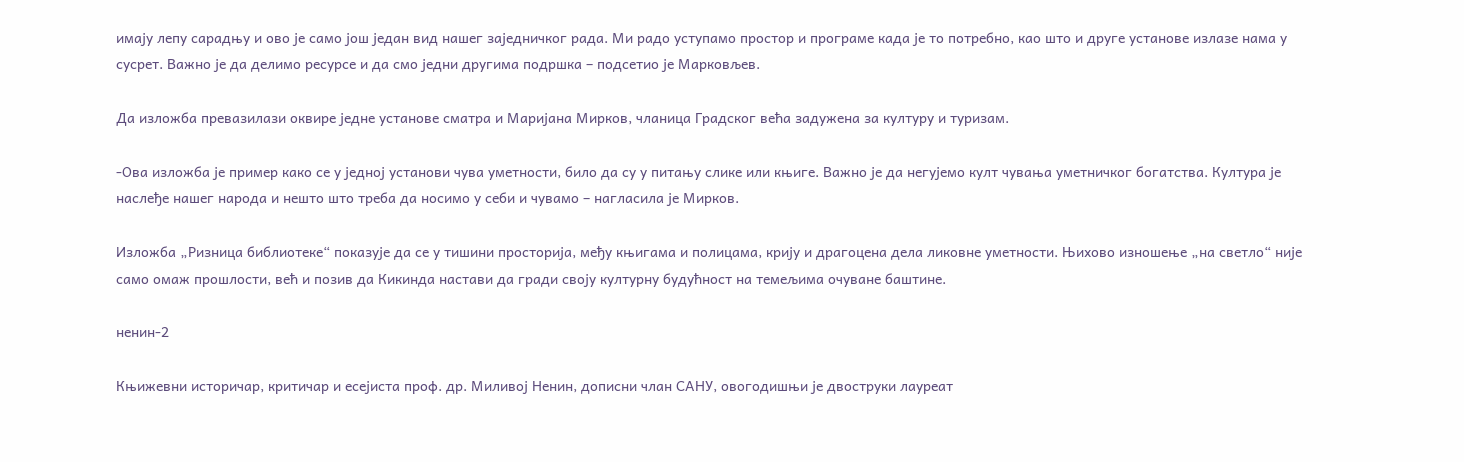имају лепу сарадњу и ово је само још један вид нашег заједничког рада. Ми радо уступамо простор и програме када је то потребно, као што и друге установе излазе нама у сусрет. Важно је да делимо ресурсе и да смо једни другима подршка – подсетио је Марковљев.

Да изложба превазилази оквире једне установе сматра и Маријана Мирков, чланица Градског већа задужена за културу и туризам.

-Ова изложба је пример како се у једној установи чува уметности, било да су у питању слике или књиге. Важно је да негујемо култ чувања уметничког богатства. Култура је наслеђе нашег народа и нешто што треба да носимо у себи и чувамо – нагласила је Мирков.

Изложба „Ризница библиотеке“ показује да се у тишини просторија, међу књигама и полицама, крију и драгоцена дела ликовне уметности. Њихово изношење „на светло“ није само омаж прошлости, већ и позив да Кикинда настави да гради своју културну будућност на темељима очуване баштине.

ненин-2

Књижевни историчар, критичар и есејиста проф. др. Миливој Ненин, дописни члан САНУ, овогодишњи је двоструки лауреат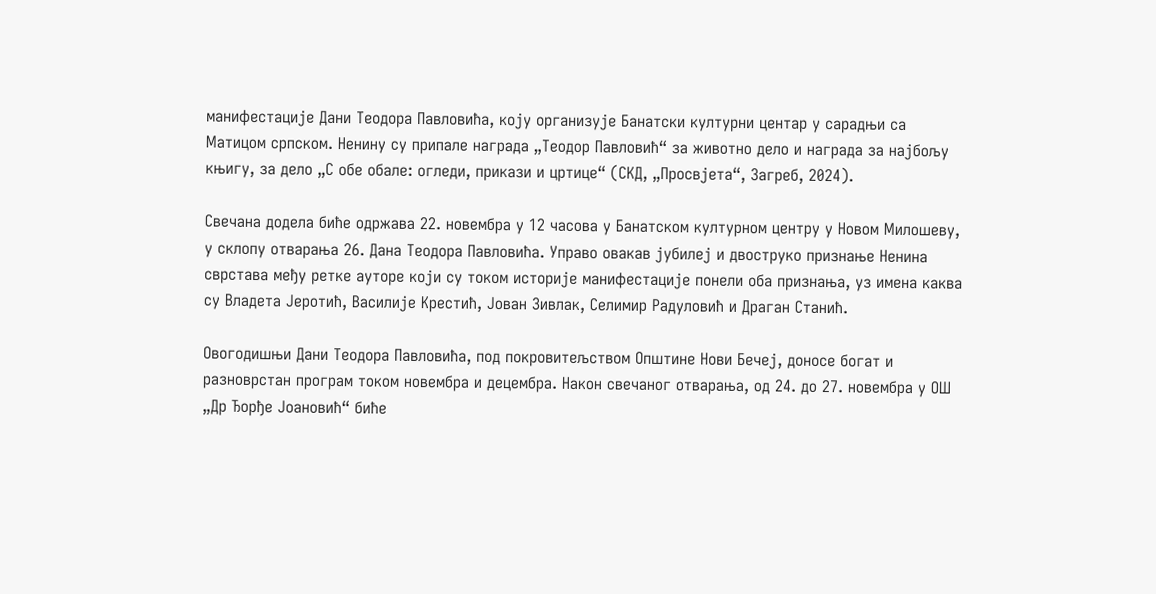манифестације Дани Теодора Павловића, коју организује Банатски културни центар у сарадњи са Матицом српском. Ненину су припале награда „Теодор Павловић“ за животно дело и награда за најбољу књигу, за дело „С обе обале: огледи, прикази и цртице“ (СКД, „Просвјета“, Загреб, 2024).

Свечана додела биће одржава 22. новембра у 12 часова у Банатском културном центру у Новом Милошеву, у склопу отварања 26. Дана Теодора Павловића. Управо овакав јубилеј и двоструко признање Ненина сврстава међу ретке ауторе који су током историје манифестације понели оба признања, уз имена каква су Владета Јеротић, Василије Крестић, Јован Зивлак, Селимир Радуловић и Драган Станић.

Овогодишњи Дани Теодора Павловића, под покровитељством Општине Нови Бечеј, доносе богат и разноврстан програм током новембра и децембра. Након свечаног отварања, од 24. до 27. новембра у ОШ „Др Ђорђе Јоановић“ биће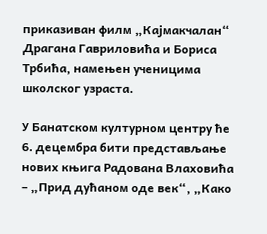приказиван филм „Кајмакчалан“ Драгана Гавриловића и Бориса Трбића, намењен ученицима школског узраста.

У Банатском културном центру ће 6. децембра бити представљање нових књига Радована Влаховића – „Прид дућаном оде век“, „Како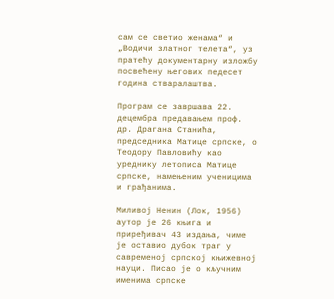сам се светио женама“ и „Водичи златног телета“, уз пратећу документарну изложбу посвећену његових педесет година стваралаштва.

Програм се завршава 22. децембра предавањем проф. др. Драгана Станића, председника Матице српске, о Теодору Павловићу као уреднику летописа Матице српске, намењеним ученицима и грађанима.

Миливој Ненин (Лок, 1956) аутор је 26 књига и приређивач 43 издања, чиме је оставио дубок траг у савременој српској књижевној науци. Писао је о кључним именима српске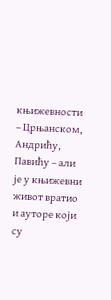књижевности  – Црњанском, Андрићу, Павићу – али је у књижевни живот вратио и ауторе који су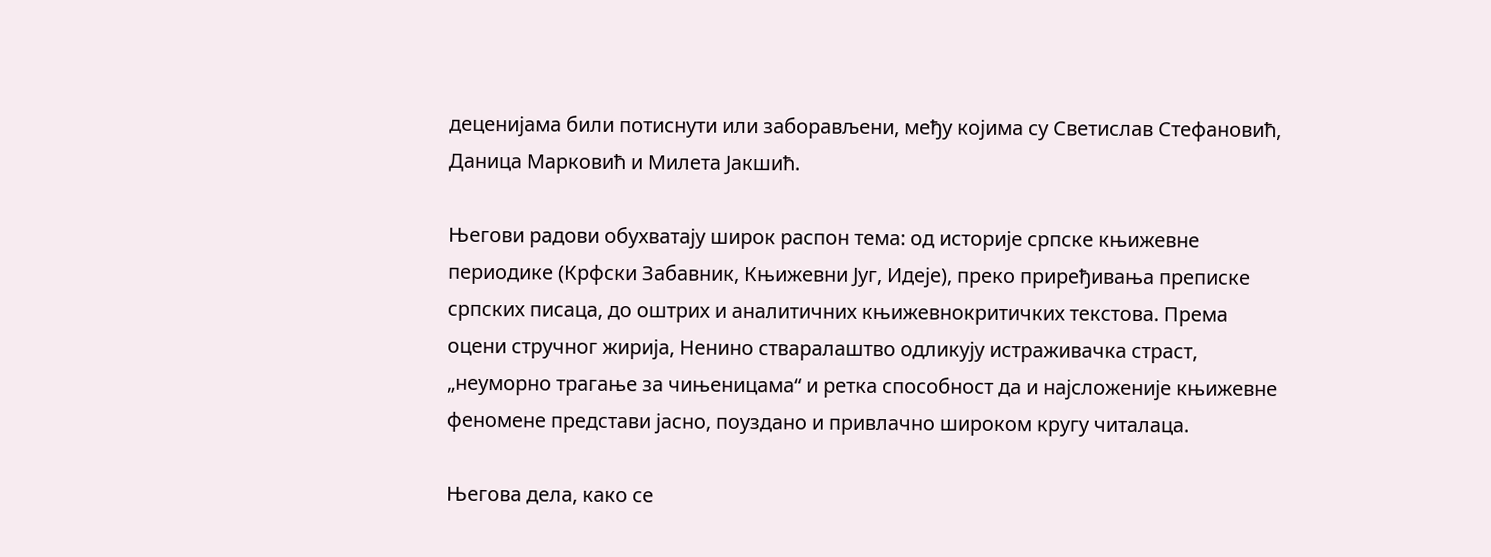деценијама били потиснути или заборављени, међу којима су Светислав Стефановић, Даница Марковић и Милета Јакшић.

Његови радови обухватају широк распон тема: од историје српске књижевне периодике (Крфски Забавник, Књижевни Југ, Идеје), преко приређивања преписке српских писаца, до оштрих и аналитичних књижевнокритичких текстова. Према оцени стручног жирија, Ненино стваралаштво одликују истраживачка страст, „неуморно трагање за чињеницама“ и ретка способност да и најсложеније књижевне феномене представи јасно, поуздано и привлачно широком кругу читалаца.

Његова дела, како се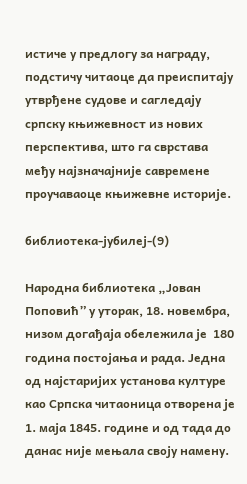истиче у предлогу за награду, подстичу читаоце да преиспитају утврђене судове и сагледају српску књижевност из нових перспектива, што га сврстава међу најзначајније савремене проучаваоце књижевне историје.

библиотека-јубилеј-(9)

Народна библиотека „Јован Поповић” у уторак, 18. новембра, низом догађаја обележила је  180 година постојања и рада. Једна од најстаријих установа културе као Српска читаоница отворена је 1. маја 1845. године и од тада до данас није мењала своју намену.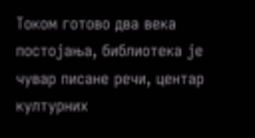Током готово два века постојања, библиотека је чувар писане речи, центар културних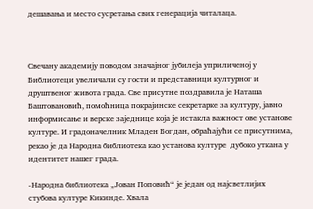дешавања и место сусретања свих генерација читалаца.



Свечану академију поводом значајног јубилеја уприличеној у Библиотеци увеличали су гости и представници културног и друштвеног живота града. Све присутне поздравила је Наташа Баштовановић, помоћница покрајинске секретарке за културу, јавно информисање и верске заједнице која је истакла важност ове установе културе. И градоначелник Младен Богдан, обраћајући се присутнима, рекао је да Народна библиотека као установа културе  дубоко уткана у идентитет нашег града.

-Народна библиотека „Јован Поповић“ је један од најсветлијих стубова културе Кикинде. Хвала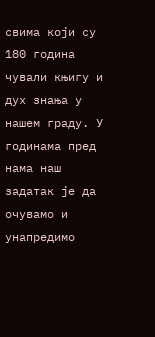свима који су 180 година чували књигу и дух знања у нашем граду. У годинама пред нама наш задатак је да очувамо и унапредимо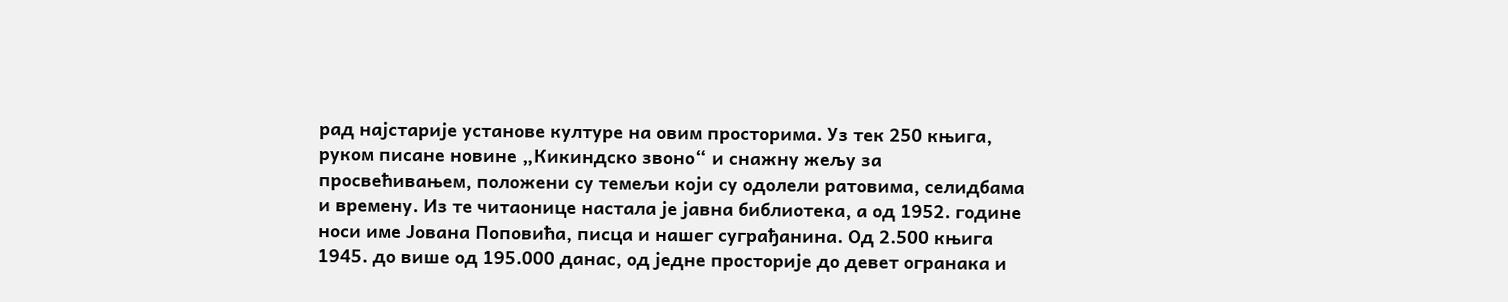рад најстарије установе културе на овим просторима. Уз тек 250 књига, руком писане новине „Кикиндско звоно“ и снажну жељу за просвећивањем, положени су темељи који су одолели ратовима, селидбама и времену. Из те читаонице настала је јавна библиотека, а од 1952. године носи име Јована Поповића, писца и нашег суграђанина. Од 2.500 књига 1945. до више од 195.000 данас, од једне просторије до девет огранака и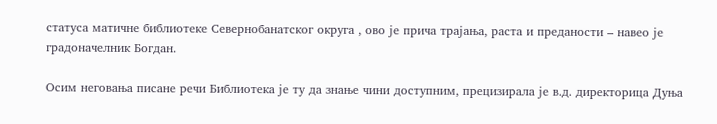статуса матичне библиотеке Севернобанатског округа , ово је прича трајања, раста и преданости – навео је градоначелник Богдан.

Осим неговања писане речи Библиотека је ту да знање чини доступним, прецизирала је в.д. директорица Дуња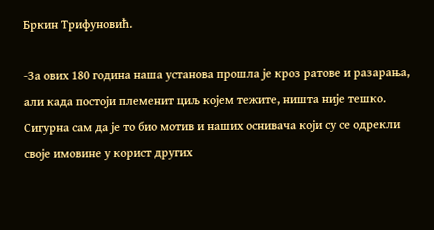Бркин Трифуновић.

-За ових 180 година наша установа прошла је кроз ратове и разарања, али када постоји племенит циљ којем тежите, ништа није тешко. Сигурна сам да је то био мотив и наших оснивача који су се одрекли своје имовине у корист других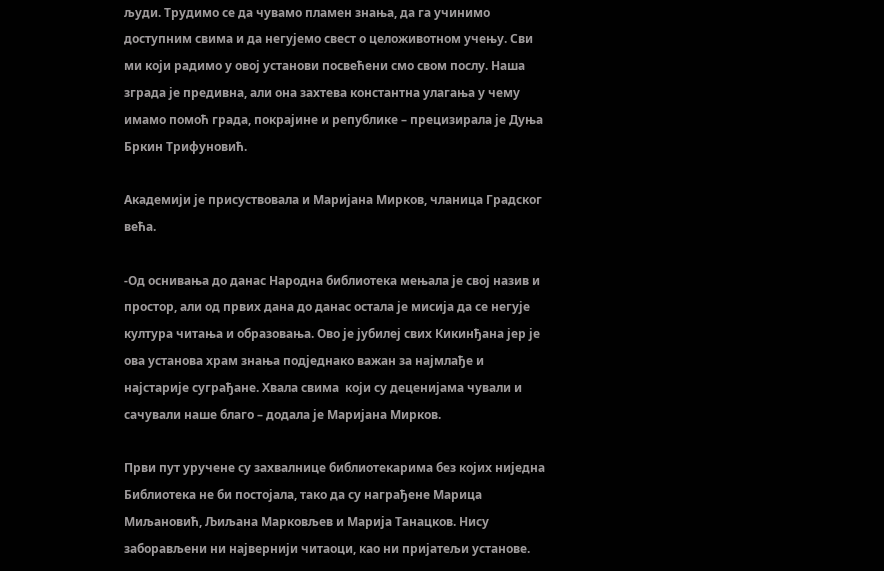људи. Трудимо се да чувамо пламен знања, да га учинимо доступним свима и да негујемо свест о целоживотном учењу. Сви ми који радимо у овој установи посвећени смо свом послу. Наша зграда је предивна, али она захтева константна улагања у чему имамо помоћ града, покрајине и републике – прецизирала је Дуња Бркин Трифуновић.

Академији је присуствовала и Маријана Мирков, чланица Градског већа.

-Од оснивања до данас Народна библиотека мењала је свој назив и простор, али од првих дана до данас остала је мисија да се негује култура читања и образовања. Ово је јубилеј свих Кикинђана јер је ова установа храм знања подједнако важан за најмлађе и најстарије суграђане. Хвала свима  који су деценијама чували и сачували наше благо – додала је Маријана Мирков.

Први пут уручене су захвалнице библиотекарима без којих ниједна Библиотека не би постојала, тако да су награђене Марица Миљановић, Љиљана Марковљев и Марија Танацков. Нису заборављени ни највернији читаоци, као ни пријатељи установе.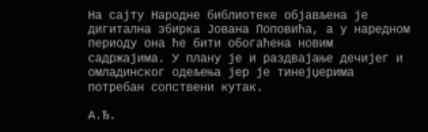На сајту Народне библиотеке објављена је дигитална збирка Јована Поповића, а у наредном периоду она ће бити обогаћена новим садржајима. У плану је и раздвајање дечијег и омладинског одељења јер је тинејџерима потребан сопствени кутак.

А.Ђ.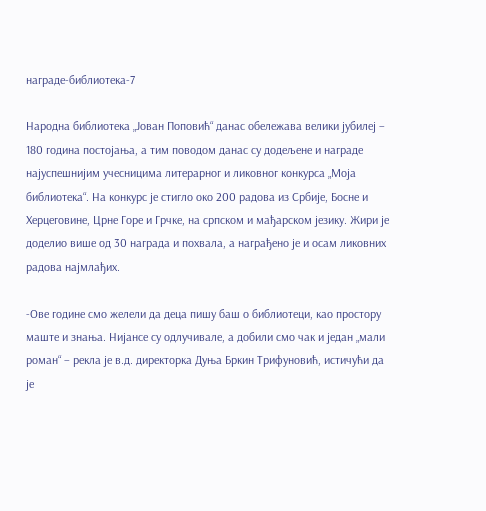награде-библиотека-7

Народна библиотека „Јован Поповић“ данас обележава велики јубилеј – 180 година постојања, а тим поводом данас су додељене и награде најуспешнијим учесницима литерарног и ликовног конкурса „Моја библиотека“. На конкурс је стигло око 200 радова из Србије, Босне и Херцеговине, Црне Горе и Грчке, на српском и мађарском језику. Жири је доделио више од 30 награда и похвала, а награђено је и осам ликовних радова најмлађих.

-Ове године смо желели да деца пишу баш о библиотеци, као простору маште и знања. Нијансе су одлучивале, а добили смо чак и један „мали роман“ – рекла је в.д. директорка Дуња Бркин Трифуновић, истичући да је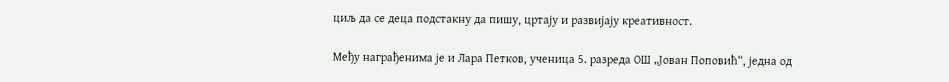циљ да се деца подстакну да пишу, цртају и развијају креативност.

Међу награђенима је и Лара Петков, ученица 5. разреда ОШ „Јован Поповић“, једна од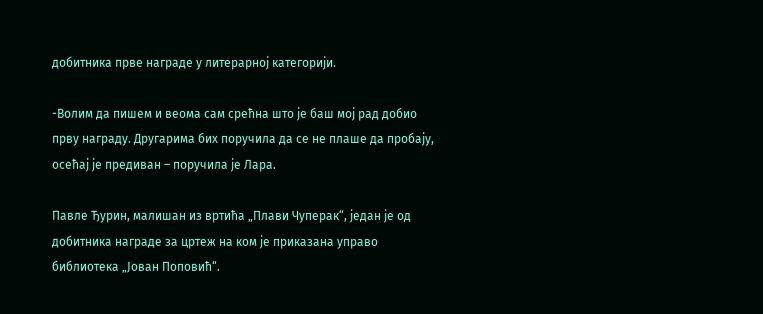добитника прве награде у литерарној категорији.

-Волим да пишем и веома сам срећна што је баш мој рад добио прву награду. Другарима бих поручила да се не плаше да пробају, осећај је предиван – поручила је Лара.

Павле Ђурин, малишан из вртића „Плави Чуперак“, један је од добитника награде за цртеж на ком је приказана управо библиотека „Јован Поповић“.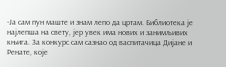-Ја сам пун маште и знам лепо да цртам. Библиотека је најлепша на свету, јер увек има нових и занимљивих књига. За конкурс сам сазнао од васпитачица Дијане и Ренате, које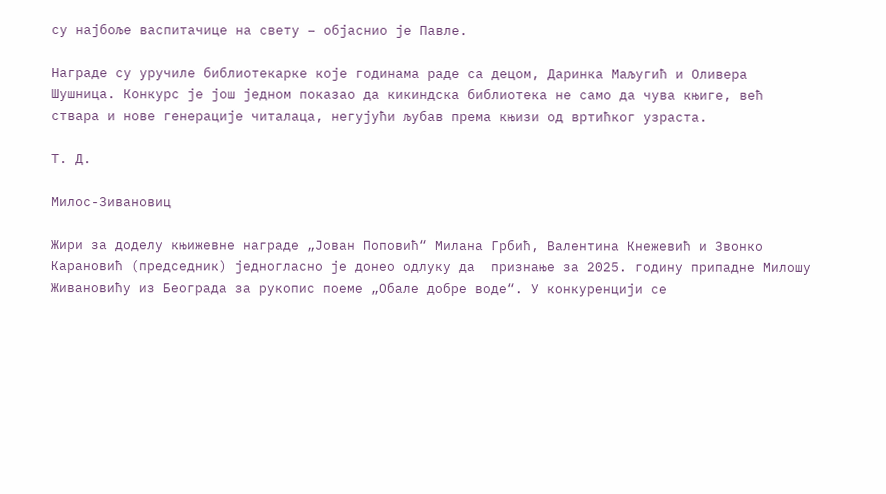су најбоље васпитачице на свету – објаснио је Павле.

Награде су уручиле библиотекарке које годинама раде са децом, Даринка Маљугић и Оливера Шушница. Конкурс је још једном показао да кикиндска библиотека не само да чува књиге, већ ствара и нове генерације читалаца, негујући љубав према књизи од вртићког узраста.

Т. Д.

Милос-Зивановиц

Жири за доделу књижевне награде „Јован Поповић“ Милана Грбић, Валентина Кнежевић и Звонко Карановић (председник) једногласно је донео одлуку да  признање за 2025. годину припадне Милошу Живановићу из Београда за рукопис поеме „Обале добре воде“. У конкуренцији се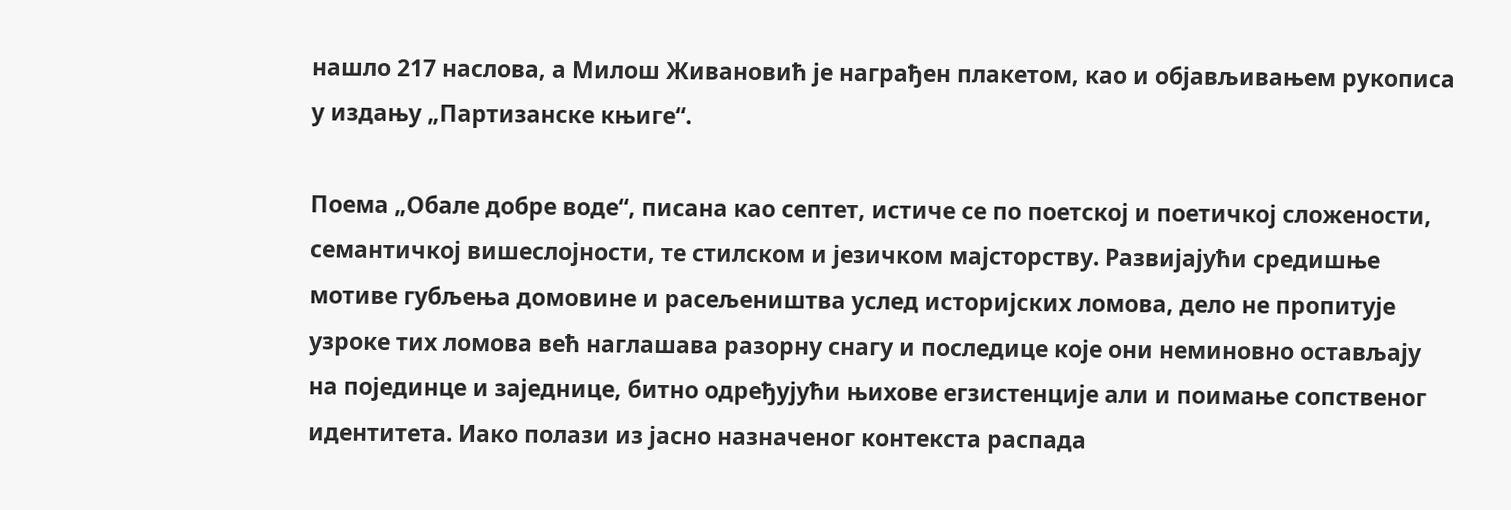нашло 217 наслова, а Милош Живановић је награђен плакетом, као и објављивањем рукописа у издању „Партизанске књиге“.

Поема „Обале добре воде“, писана као септет, истиче се по поетској и поетичкој сложености, семантичкој вишеслојности, те стилском и језичком мајсторству. Развијајући средишње мотиве губљења домовине и расељеништва услед историјских ломова, дело не пропитује узроке тих ломова већ наглашава разорну снагу и последице које они неминовно остављају на појединце и заједнице, битно одређујући њихове егзистенције али и поимање сопственог идентитета. Иако полази из јасно назначеног контекста распада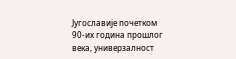Југославије почетком 90-их година прошлог века, универзалност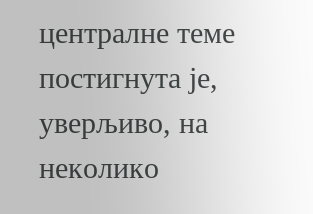централне теме постигнута је, уверљиво, на неколико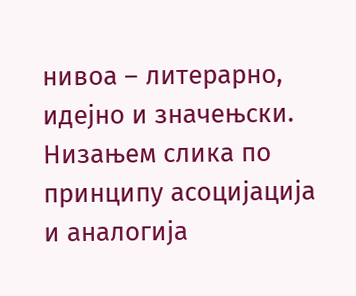нивоа – литерарно, идејно и значењски. Низањем слика по принципу асоцијација и аналогија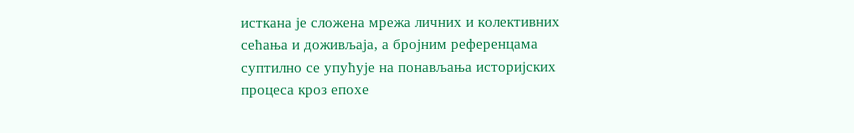исткана је сложена мрежа личних и колективних сећања и доживљаја, а бројним референцама суптилно се упућује на понављања историјских процеса кроз епохе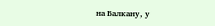на Балкану, у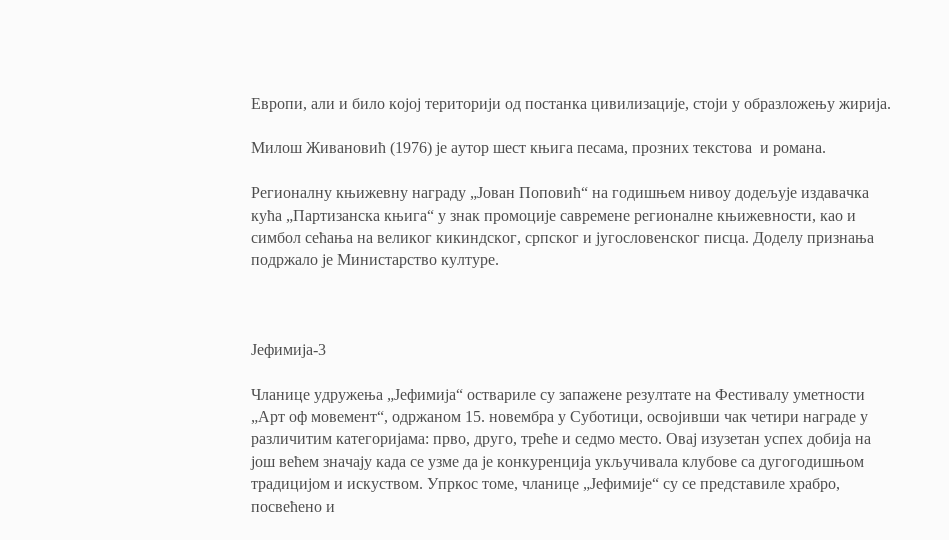Европи, али и било којој територији од постанка цивилизације, стоји у образложењу жирија.

Милош Живановић (1976) је аутор шест књига песама, прозних текстова  и романа.

Регионалну књижевну награду „Јован Поповић“ на годишњем нивоу додељује издавачка кућа „Партизанска књига“ у знак промоције савремене регионалне књижевности, као и симбол сећања на великог кикиндског, српског и југословенског писца. Доделу признања подржало је Министарство културе.



Јефимија-3

Чланице удружења „Јефимија“ оствариле су запажене резултате на Фестивалу уметности „Арт оф мовемент“, одржаном 15. новембра у Суботици, освојивши чак четири награде у различитим категоријама: прво, друго, треће и седмо место. Овај изузетан успех добија на још већем значају када се узме да је конкуренција укључивала клубове са дугогодишњом традицијом и искуством. Упркос томе, чланице „Јефимије“ су се представиле храбро, посвећено и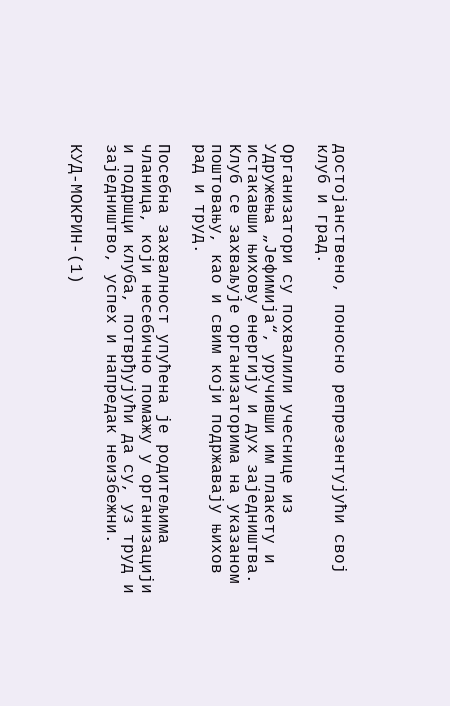достојанствено, поносно репрезентујући свој клуб и град.

Организатори су похвалили учеснице из Удружења „Јефимија“, уручивши им плакету и истакавши њихову енергију и дух заједништва. Клуб се захваљује организаторима на указаном поштовању, као и свим који подржавају њихов рад и труд.

Посебна захвалност упућена је родитељима чланица, који несебично помажу у организацији и подршци клуба, потврђујући да су, уз труд и заједништво, успех и напредак неизбежни.

КУД-МОКРИН-(1)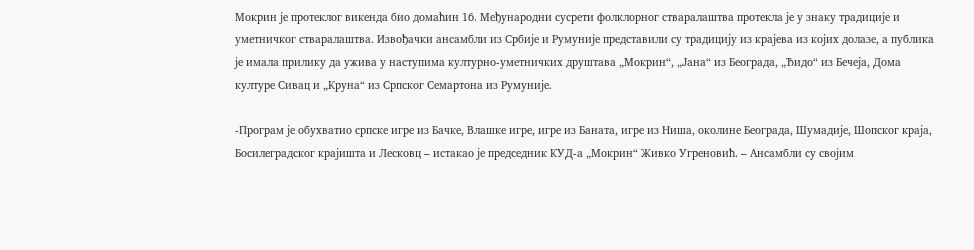Мокрин је протеклог викенда био домаћин 16. Међународни сусрети фолклорног стваралаштва протекла је у знаку традиције и уметничког стваралаштва. Извођачки ансамбли из Србије и Румуније представили су традицију из крајева из којих долазе, а публика је имала прилику да ужива у наступима културно-уметничких друштава „Мокрин“, „Јана“ из Београда, „Ђидо“ из Бечеја, Дома културе Сивац и „Круна“ из Српског Семартона из Румуније.

-Програм је обухватио српске игре из Бачке, Влашке игре, игре из Баната, игре из Ниша, околине Београда, Шумадије, Шопског краја, Босилеградског крајишта и Лесковц – истакао је председник КУД-а „Мокрин“ Живко Угреновић. – Ансамбли су својим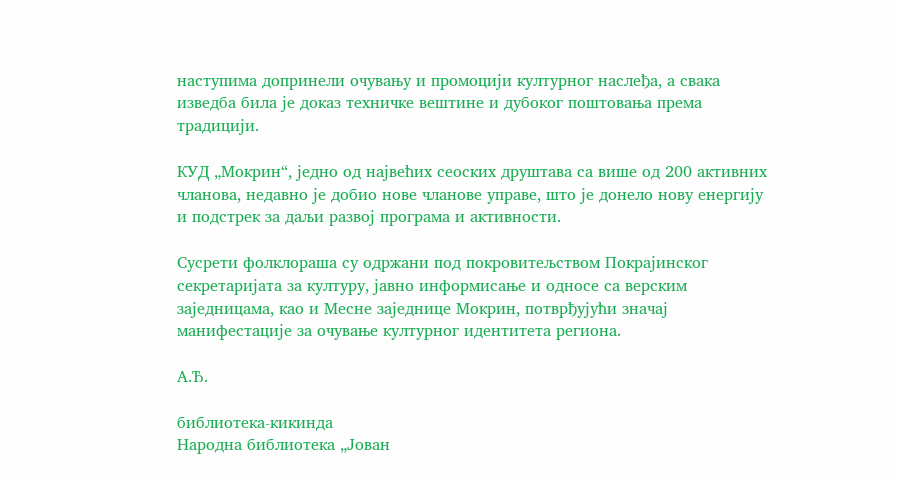наступима допринели очувању и промоцији културног наслеђа, а свака изведба била је доказ техничке вештине и дубоког поштовања према традицији.

КУД „Мокрин“, једно од највећих сеоских друштава са више од 200 активних чланова, недавно је добио нове чланове управе, што је донело нову енергију и подстрек за даљи развој програма и активности.

Сусрети фолклораша су одржани под покровитељством Покрајинског секретаријата за културу, јавно информисање и односе са верским заједницама, као и Месне заједнице Мокрин, потврђујући значај манифестације за очување културног идентитета региона.

А.Ђ.

библиотека-кикинда
Народна библиотека „Јован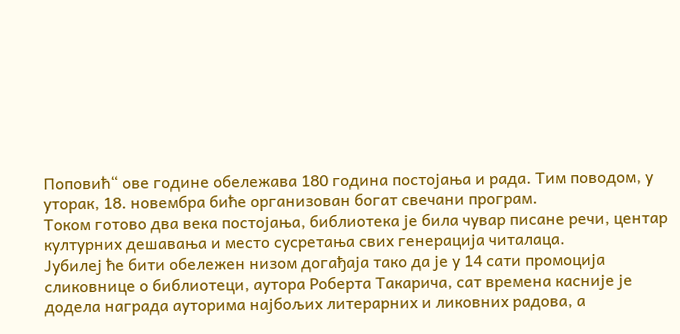Поповић“ ове године обележава 180 година постојања и рада. Тим поводом, у уторак, 18. новембра биће организован богат свечани програм.
Током готово два века постојања, библиотека је била чувар писане речи, центар културних дешавања и место сусретања свих генерација читалаца.
Јубилеј ће бити обележен низом догађаја тако да је у 14 сати промоција сликовнице о библиотеци, аутора Роберта Такарича, сат времена касније је додела награда ауторима најбољих литерарних и ликовних радова, а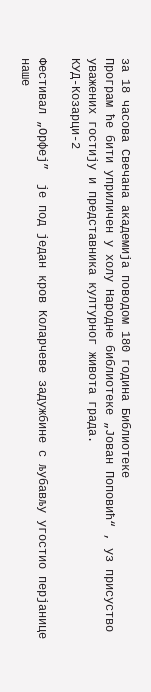за 18 часова Свечана академија поводом 180 година Библиотеке
Програм ће бити уприличен у холу Народне библиотеке „Јован Поповић“ , уз присуство уважених гостију и представника културног живота града.
КУД-Козарци-2

Фестивал „Орфеј”  је под један кров Коларчеве задужбине с љубављу угостио перјанице наше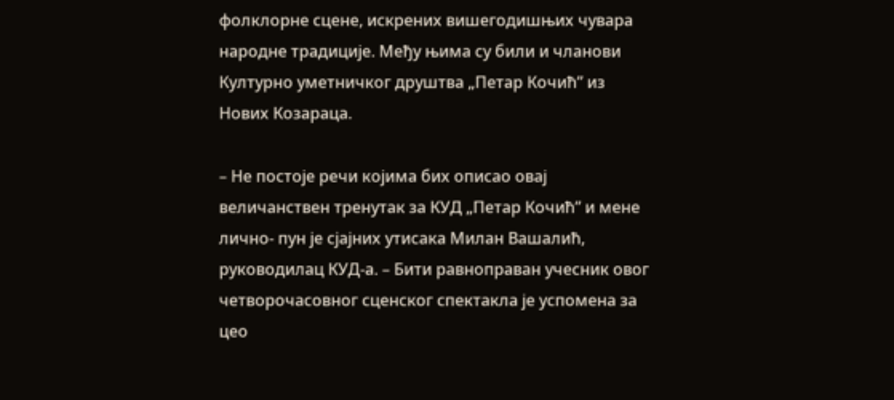фолклорне сцене, искрених вишегодишњих чувара народне традиције. Међу њима су били и чланови Културно уметничког друштва „Петар Кочић” из Нових Козараца.

– Не постоје речи којима бих описао овај величанствен тренутак за КУД „Петар Кочић” и мене лично- пун је сјајних утисака Милан Вашалић, руководилац КУД-а. – Бити равноправан учесник овог четворочасовног сценског спектакла је успомена за цео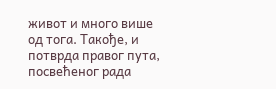живот и много више од тога. Такође, и потврда правог пута, посвећеног рада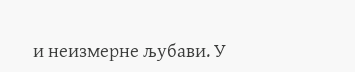и неизмерне љубави. У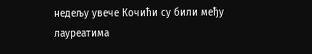недељу увече Кочићи су били међу лауреатима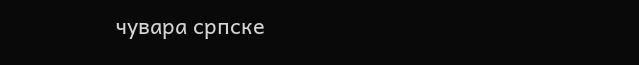чувара српске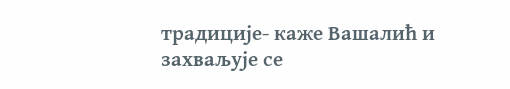традиције- каже Вашалић и захваљује се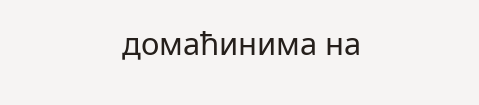домаћинима на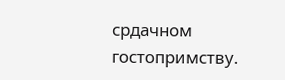срдачном гостопримству.